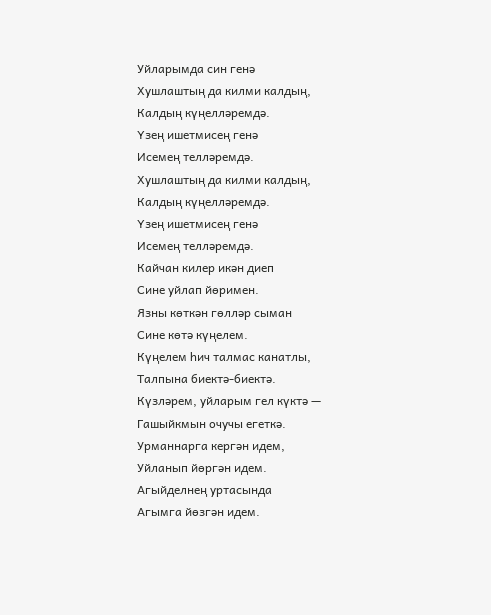Уйларымда син генә
Хушлаштың да килми калдың,
Калдың күңелләремдә.
Үзең ишетмисең генә
Исемең телләремдә.
Хушлаштың да килми калдың,
Калдың күңелләремдә.
Үзең ишетмисең генә
Исемең телләремдә.
Кайчан килер икән диеп
Сине уйлап йөримен.
Язны көткән гөлләр сыман
Сине көтә күңелем.
Күңелем һич талмас канатлы,
Талпына биектә-биектә.
Күзләрем, уйларым гел күктә —
Гашыйкмын очучы егеткә.
Урманнарга кергән идем,
Уйланып йөргән идем.
Агыйделнең уртасында
Агымга йөзгән идем.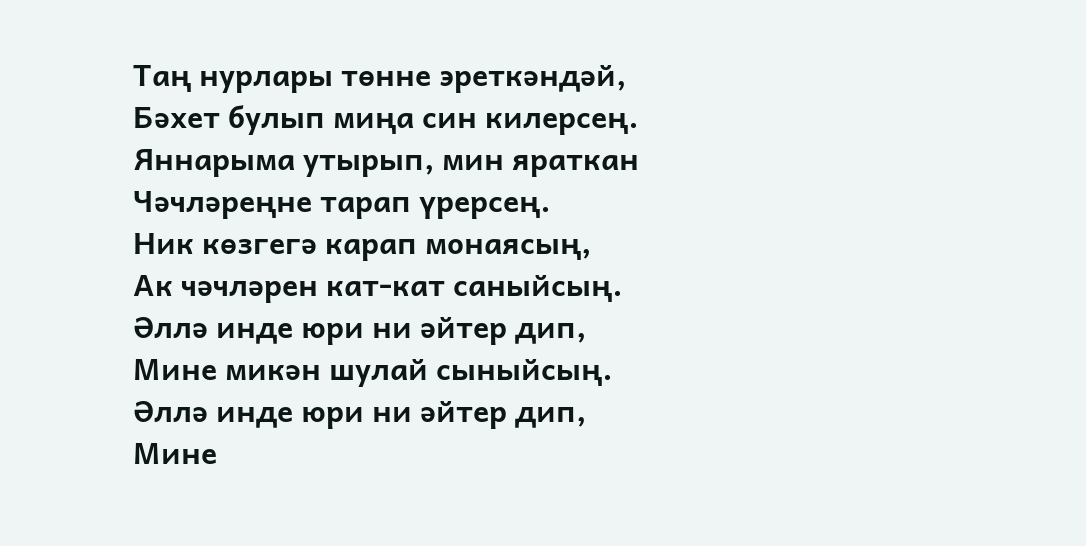Таң нурлары төнне эреткәндәй,
Бәхет булып миңа син килерсең.
Яннарыма утырып, мин яраткан
Чәчләреңне тарап үрерсең.
Ник көзгегә карап монаясың,
Ак чәчләрен кат-кат саныйсың.
Әллә инде юри ни әйтер дип,
Мине микән шулай сыныйсың.
Әллә инде юри ни әйтер дип,
Мине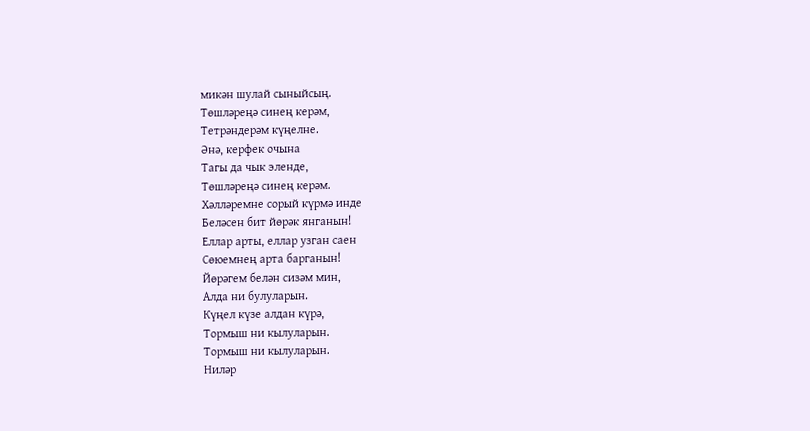микән шулай сыныйсың.
Төшләреңә синең керәм,
Тетрәндерәм күңелне.
Әнә, керфек очына
Тагы да чык эленде,
Төшләреңә синең керәм.
Хәлләремне сорый күрмә инде
Беләсен бит йөрәк янганын!
Еллар арты, еллар узган саен
Сөюемнең арта барганын!
Йөрәгем белән сизәм мин,
Алда ни булуларын.
Күңел күзе алдан күрә,
Тормыш ни кылуларын.
Тормыш ни кылуларын.
Ниләр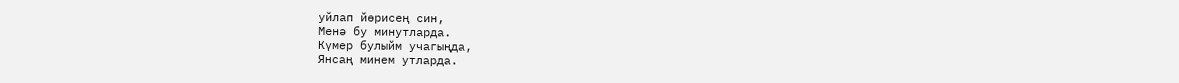уйлап йөрисең син,
Менә бу минутларда.
Күмер булыйм учагыңда,
Янсаң минем утларда.